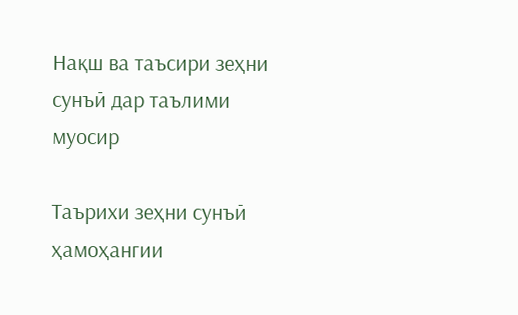Нақш ва таъсири зеҳни сунъӣ дар таълими муосир

Таърихи зеҳни сунъӣ ҳамоҳангии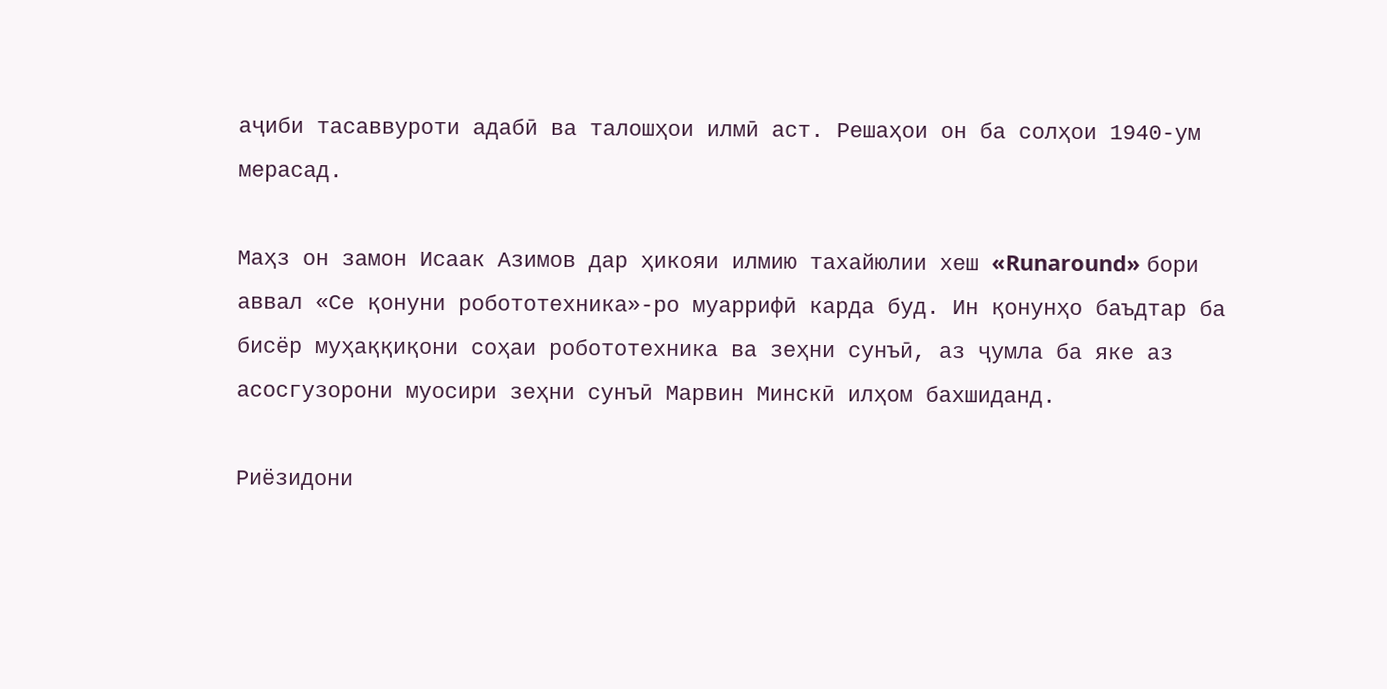аҷиби тасаввуроти адабӣ ва талошҳои илмӣ аст. Решаҳои он ба солҳои 1940-ум мерасад.

Маҳз он замон Исаак Азимов дар ҳикояи илмию тахайюлии хеш «Runaround» бори аввал «Се қонуни робототехника»-ро муаррифӣ карда буд. Ин қонунҳо баъдтар ба бисёр муҳаққиқони соҳаи робототехника ва зеҳни сунъӣ, аз ҷумла ба яке аз асосгузорони муосири зеҳни сунъӣ Марвин Минскӣ илҳом бахшиданд.

Риёзидони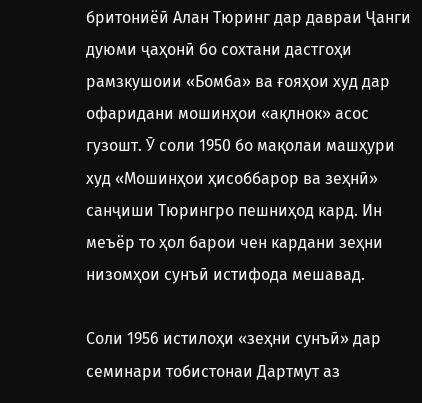бритониёӣ Алан Тюринг дар давраи Ҷанги дуюми ҷаҳонӣ бо сохтани дастгоҳи рамзкушоии «Бомба» ва ғояҳои худ дар офаридани мошинҳои «ақлнок» асос гузошт. Ӯ соли 1950 бо мақолаи машҳури худ «Мошинҳои ҳисоббарор ва зеҳнӣ» санҷиши Тюрингро пешниҳод кард. Ин меъёр то ҳол барои чен кардани зеҳни низомҳои сунъӣ истифода мешавад.

Соли 1956 истилоҳи «зеҳни сунъӣ» дар семинари тобистонаи Дартмут аз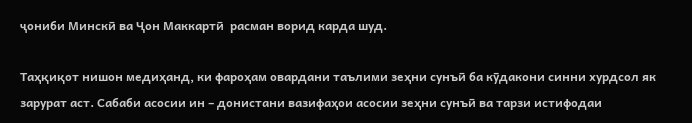ҷониби Минскӣ ва Ҷон Маккартӣ  расман ворид карда шуд.

Таҳқиқот нишон медиҳанд, ки фароҳам овардани таълими зеҳни сунъӣ ба кӯдакони синни хурдсол як зарурат аст. Сабаби асосии ин – донистани вазифаҳои асосии зеҳни сунъӣ ва тарзи истифодаи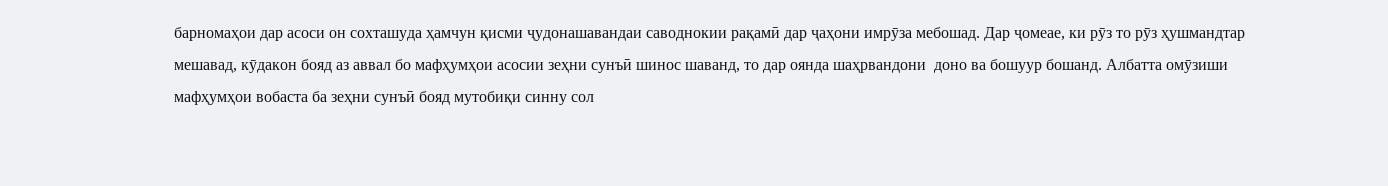барномаҳои дар асоси он сохташуда ҳамчун қисми ҷудонашавандаи саводнокии рақамӣ дар ҷаҳони имрӯза мебошад. Дар ҷомеае, ки рӯз то рӯз ҳушмандтар мешавад, кӯдакон бояд аз аввал бо мафҳумҳои асосии зеҳни сунъӣ шинос шаванд, то дар оянда шаҳрвандони  доно ва бошуур бошанд. Албатта омӯзиши мафҳумҳои вобаста ба зеҳни сунъӣ бояд мутобиқи синну сол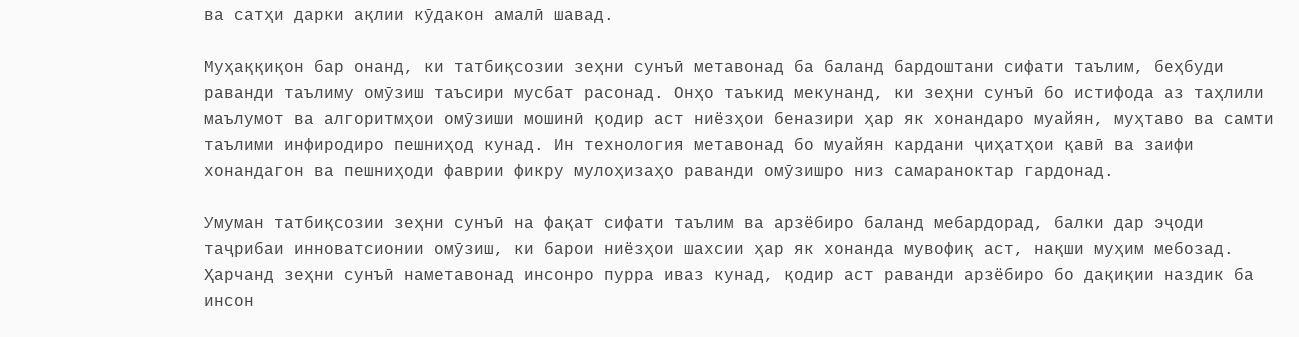ва сатҳи дарки ақлии кӯдакон амалӣ шавад.

Муҳаққиқон бар онанд, ки татбиқсозии зеҳни сунъӣ метавонад ба баланд бардоштани сифати таълим, беҳбуди раванди таълиму омӯзиш таъсири мусбат расонад. Онҳо таъкид мекунанд, ки зеҳни сунъӣ бо истифода аз таҳлили маълумот ва алгоритмҳои омӯзиши мошинӣ қодир аст ниёзҳои беназири ҳар як хонандаро муайян, муҳтаво ва самти таълими инфиродиро пешниҳод кунад. Ин технология метавонад бо муайян кардани ҷиҳатҳои қавӣ ва заифи хонандагон ва пешниҳоди фаврии фикру мулоҳизаҳо раванди омӯзишро низ самараноктар гардонад.

Умуман татбиқсозии зеҳни сунъӣ на фақат сифати таълим ва арзёбиро баланд мебардорад, балки дар эҷоди таҷрибаи инноватсионии омӯзиш, ки барои ниёзҳои шахсии ҳар як хонанда мувофиқ аст, нақши муҳим мебозад. Ҳарчанд зеҳни сунъӣ наметавонад инсонро пурра иваз кунад, қодир аст раванди арзёбиро бо дақиқии наздик ба инсон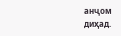анҷом диҳад.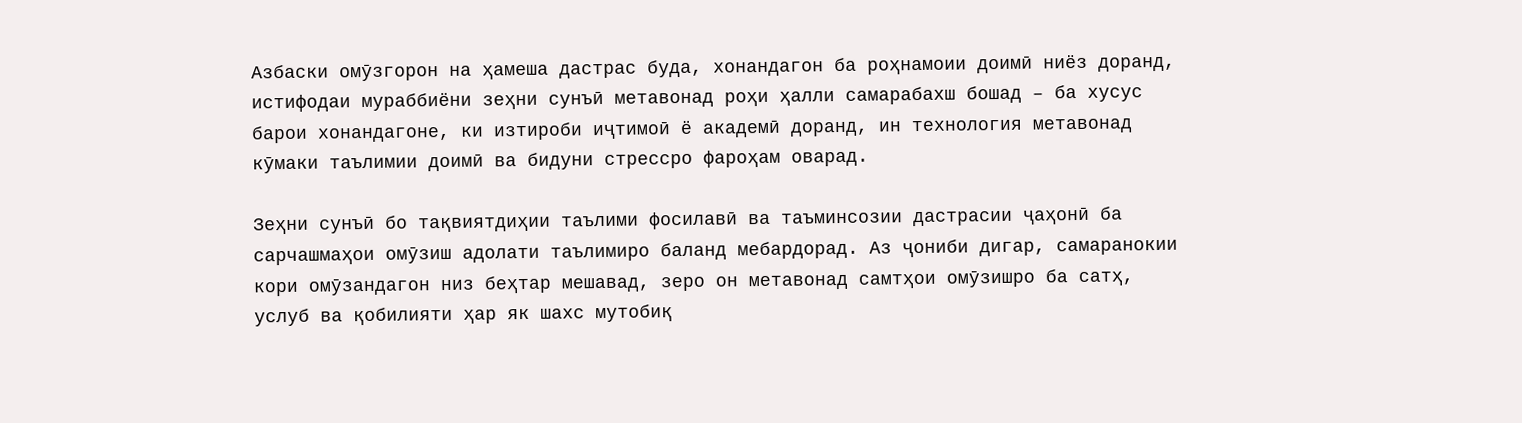Азбаски омӯзгорон на ҳамеша дастрас буда, хонандагон ба роҳнамоии доимӣ ниёз доранд, истифодаи мураббиёни зеҳни сунъӣ метавонад роҳи ҳалли самарабахш бошад – ба хусус барои хонандагоне, ки изтироби иҷтимоӣ ё академӣ доранд, ин технология метавонад кӯмаки таълимии доимӣ ва бидуни стрессро фароҳам оварад.

Зеҳни сунъӣ бо тақвиятдиҳии таълими фосилавӣ ва таъминсозии дастрасии ҷаҳонӣ ба сарчашмаҳои омӯзиш адолати таълимиро баланд мебардорад. Аз ҷониби дигар, самаранокии кори омӯзандагон низ беҳтар мешавад, зеро он метавонад самтҳои омӯзишро ба сатҳ, услуб ва қобилияти ҳар як шахс мутобиқ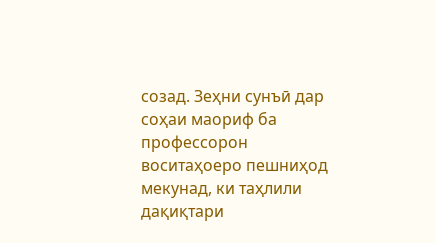созад. Зеҳни сунъӣ дар соҳаи маориф ба профессорон воситаҳоеро пешниҳод мекунад, ки таҳлили дақиқтари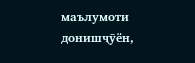маълумоти донишҷӯён,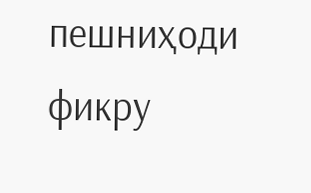пешниҳоди фикру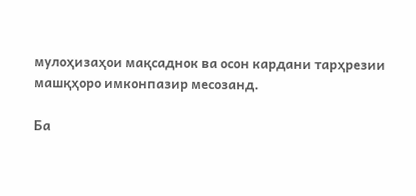мулоҳизаҳои мақсаднок ва осон кардани тарҳрезии машқҳоро имконпазир месозанд.

Ба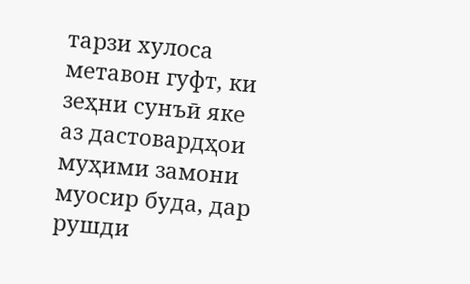тарзи хулоса метавон гуфт, ки зеҳни сунъӣ яке аз дастовардҳои муҳими замони муосир буда, дар рушди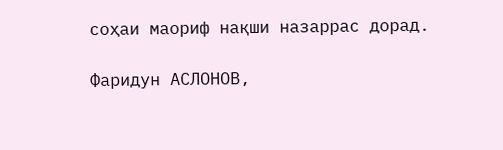соҳаи маориф нақши назаррас дорад.

Фаридун АСЛОНОВ,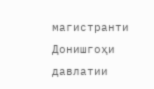магистранти Донишгоҳи давлатии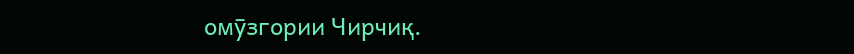омӯзгории Чирчиқ.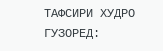ТАФСИРИ ХУДРО ГУЗОРЕД: